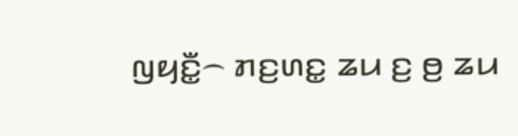ꤜꤟꤢꤪ꤭꤮ ꤊꤢ꤬ꤛꤢ꤭ ꤘꤣ ꤢ꤬ ꤥ꤬ ꤘꤣ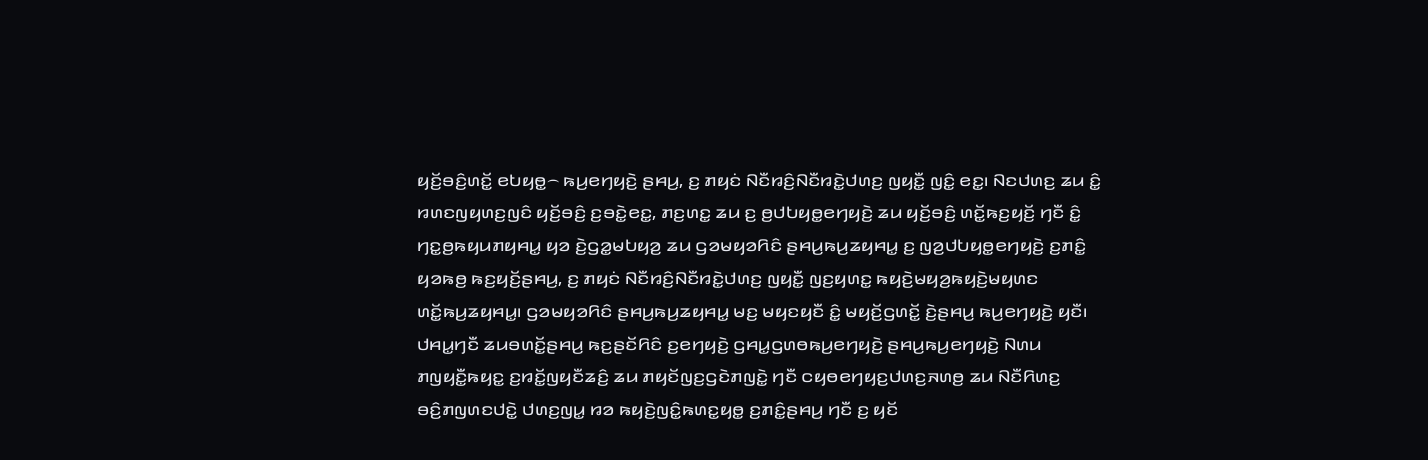ꤟꤢꤩ꤬ꤋꤢꤨ꤬ꤛꤢꤩ꤭ ꤕꤝꤟꤥ꤭꤮ ꤒꤣ꤬ꤕꤚꤟꤢꤧ꤬ ꤔꤌꤣ꤬, ꤢ꤬ ꤊꤟꤢꤦ ꤡꤢꤪꤙꤢꤨ꤬ꤡꤢꤪꤙꤢꤧ꤭ꤓꤛꤢ꤬ ꤜꤟꤢꤪ꤭ ꤜꤢꤨ꤭ ꤕꤢ꤭꤯ ꤡꤢꤓꤛꤢ꤬ ꤘꤣ ꤢꤨ꤭ ꤙꤛꤢꤜꤟꤛꤢ꤬ꤜꤢꤨ ꤟꤢꤩ꤬ꤋꤢꤨ꤬ ꤢ꤬ꤋꤢꤧ꤭ꤕꤢ꤭, ꤊꤢ꤬ꤛꤢ꤭ ꤘꤣ ꤢ꤬ ꤥ꤬ꤓꤝꤟꤥ꤭ꤕꤚꤟꤢꤧ꤬ ꤘꤣ ꤟꤢꤩ꤬ꤋꤢꤨ꤬ ꤛꤢꤩ꤭ꤒꤢ꤬ꤟꤢꤩ꤬ ꤚꤢꤪ ꤢꤨ꤭ ꤚꤢ꤭ꤥ꤬ꤒꤟꤣꤊꤟꤌꤣ꤭ ꤟꤤ ꤢꤧ꤬ꤞꤤ꤭ꤗꤝꤟꤤ꤬ ꤘꤣ ꤞꤤꤗꤟꤤꤖꤢꤨ ꤔꤌꤣ꤬ꤒꤣ꤬ꤘꤟꤌꤣ꤭ ꤢ꤬ ꤜꤤ꤬ꤓꤝꤟꤥ꤭ꤕꤚꤟꤢꤧ꤬ ꤢ꤬ꤊꤢꤨ꤭ ꤟꤤꤒꤥ꤬ ꤒꤢ꤬ꤟꤢꤩ꤬ꤔꤌꤣ꤬, ꤢ꤬ ꤊꤟꤢꤦ ꤡꤢꤪꤙꤢꤨ꤬ꤡꤢꤪꤙꤢꤧ꤭ꤓꤛꤢ꤬ ꤜꤟꤢꤪ꤭ ꤜꤢ꤬ꤟꤛꤢ꤭ ꤒꤟꤢꤧ꤬ꤗꤟꤤ꤬ꤒꤟꤢꤧ꤬ꤗꤟꤛꤢ ꤛꤢꤩ꤭ꤒꤣ꤬ꤘꤟꤌꤣ꤭꤯ ꤞꤤꤗꤟꤤꤖꤢꤨ ꤔꤌꤣ꤬ꤒꤣ꤬ꤘꤟꤌꤣ꤭ ꤗꤢ꤬ ꤗꤟꤢꤟꤢꤪ ꤢꤨ꤭ ꤗꤟꤢꤩ꤬ꤞꤛꤢꤩ꤭ ꤢꤧ꤬ꤔꤌꤣ꤬ ꤒꤣ꤬ꤕꤚꤟꤢꤧ꤬ ꤟꤢꤪ꤯
ꤓꤌꤣ꤭ꤚꤢꤪ ꤘꤣꤋꤛꤢꤩ꤭ꤔꤌꤣ꤬ ꤒꤢ꤬ꤔꤢꤩꤖꤢꤨ ꤢ꤬ꤕꤚꤟꤢꤧ꤬ ꤞꤌꤣ꤭ꤞꤛꤥꤒꤣ꤬ꤕꤚꤟꤢꤧ꤬ ꤔꤌꤣ꤬ꤒꤣ꤬ꤕꤚꤟꤢꤧ꤬ ꤡꤛꤣ ꤊꤜꤟꤢꤪ꤭ꤒꤟꤢ꤭ ꤢ꤬ꤙꤢꤩ꤭ꤜꤟꤢꤪꤘꤢꤨ꤬ ꤘꤣ ꤊꤟꤢꤩꤜꤢ꤬ꤞꤢꤧꤊꤜꤢꤧ꤭ ꤚꤢꤪ ꤍꤟꤥꤕꤚꤟꤢ꤬ꤓꤛꤢ꤬ꤏꤛꤥ꤬ ꤘꤣ ꤡꤢꤪꤖꤛꤢ꤬ ꤋꤢꤨ꤬ꤊꤜꤛꤢꤓꤢꤧ꤭ ꤓꤛꤢ꤬ꤜꤣ꤭ ꤙꤤ ꤒꤟꤢꤧ꤬ꤜꤢꤨ꤭ꤒꤛꤢ꤭ꤟꤥ꤭ ꤢ꤬ꤊꤢꤨ꤭ꤔꤌꤣ꤬ ꤚꤢꤪ ꤢ꤬ ꤟꤢꤩ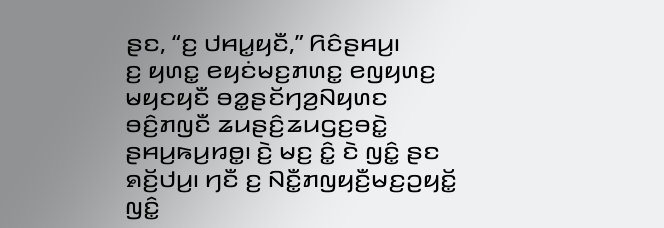ꤔꤢ, “ꤢ꤬ ꤓꤌꤣ꤭ꤟꤢꤪ,” ꤖꤢꤨꤔꤌꤣ꤬꤯
ꤢ꤬ ꤟꤛꤢ꤭ ꤕꤟꤢꤦꤗꤢ꤬ꤊꤛꤢ꤭ ꤕꤜꤟꤛꤢ꤬ ꤗꤟꤢꤟꤢꤪ ꤋꤤ꤭ꤔꤢꤩꤚꤤ꤬ꤡꤟꤛꤢ ꤋꤢꤨ꤬ꤊꤜꤢꤪ ꤘꤣꤔꤢꤨ꤬ꤘꤣꤞꤢ꤬ꤋꤢꤧ꤭ ꤔꤌꤣ꤬ꤒꤣ꤬ꤙꤥ꤭꤯ ꤢꤧ꤬ ꤗꤢ꤬ ꤢꤨ꤭ ꤢꤧ ꤜꤢꤨ꤭ ꤔꤢ ꤎꤢꤩ꤬ꤓꤣ꤬꤯ ꤚꤢꤪ ꤢ꤬ ꤡꤢꤪ꤭ꤊꤜꤟꤢꤪ꤬ꤗꤢ꤬ꤑꤟꤢꤩ꤭ ꤜꤢꤨ꤭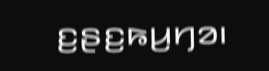ꤢ꤬ꤔꤢ꤬ꤒꤣ꤬ꤚꤤ꤯